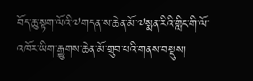བོད་ཆུ་སྟག་ལོའི་༧གདན་ས་ཆེན་མོ་༧སྨན་རིའི་གླིང་གི་ལོ་འཁོར་ཡིག་རྒྱུགས་ཆེན་མོ་གྲུབ་པའི་གནས་བསྡུས།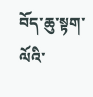བོད་ཆུ་སྟག་ལོའི་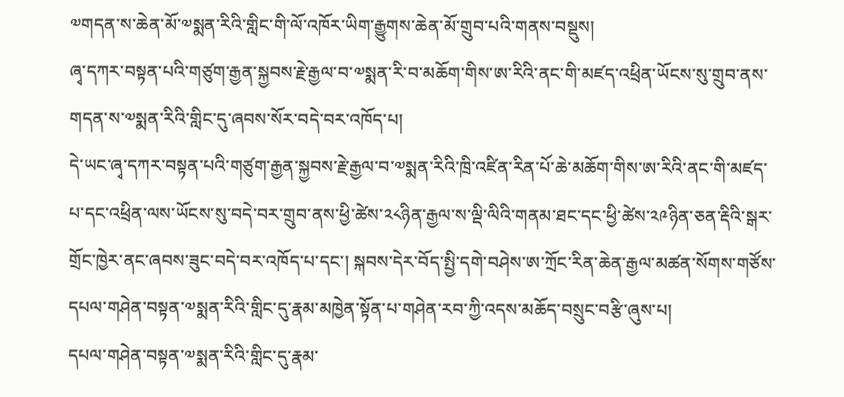༧གདན་ས་ཆེན་མོ་༧སྨན་རིའི་གླིང་གི་ལོ་འཁོར་ཡིག་རྒྱུགས་ཆེན་མོ་གྲུབ་པའི་གནས་བསྡུས།
ཞྭ་དཀར་བསྟན་པའི་གཙུག་རྒྱན་སྐྱབས་རྗེ་རྒྱལ་བ་༧སྨན་རི་བ་མཆོག་གིས་ཨ་རིའི་ནང་གི་མཛད་འཕྲིན་ཡོངས་སུ་གྲུབ་ནས་གདན་ས་༧སྨན་རིའི་གླིང་དུ་ཞབས་སོར་བདེ་བར་འཁོད་པ།
དེ་ཡང་ཞྭ་དཀར་བསྟན་པའི་གཙུག་རྒྱན་སྐྱབས་རྗེ་རྒྱལ་བ་༧སྨན་རིའི་ཁྲི་འཛིན་རིན་པོ་ཆེ་མཆོག་གིས་ཨ་རིའི་ནང་གི་མཛད་པ་དང་འཕྲིན་ལས་ཡོངས་སུ་བདེ་བར་གྲུབ་ནས་ཕྱི་ཚེས་༢༨ཉིན་རྒྱལ་ས་ལྡི་ལིའི་གནམ་ཐང་དང་ཕྱི་ཚེས་༢༩ཉིན་ཅན་རྡིའི་སྒར་གྲོང་ཁྱེར་ནང་ཞབས་ཟུང་བདེ་བར་འཁོད་པ་དང་། སྐབས་དེར་བོད་སྤྱི་དགེ་བཤེས་ཨ་ཀྲོང་རིན་ཆེན་རྒྱལ་མཚན་སོགས་གཙོས་
དཔལ་གཤེན་བསྟན་༧སྨན་རིའི་གླིང་དུ་རྣམ་མཁྱེན་སྟོན་པ་གཤེན་རབ་ཀྱི་འདས་མཆོད་བསྲུང་བརྩི་ཞུས་པ།
དཔལ་གཤེན་བསྟན་༧སྨན་རིའི་གླིང་དུ་རྣམ་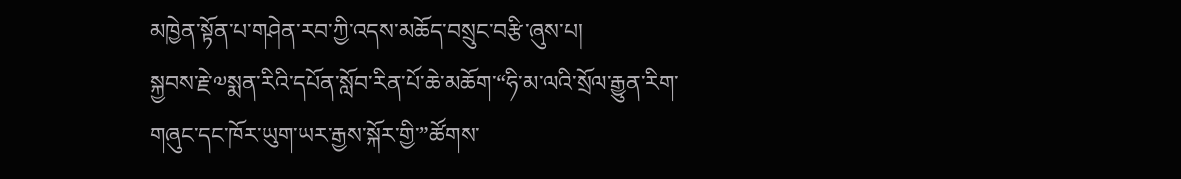མཁྱེན་སྟོན་པ་གཤེན་རབ་ཀྱི་འདས་མཆོད་བསྲུང་བརྩི་ཞུས་པ།
སྐྱབས་རྗེ་༧སྨན་རིའི་དཔོན་སློབ་རིན་པོ་ཆེ་མཆོག་“ཧི་མ་ལའི་སྲོལ་རྒྱུན་རིག་གཞུང་དང་ཁོར་ཡུག་ཡར་རྒྱས་སྐོར་གྱི་”ཚོགས་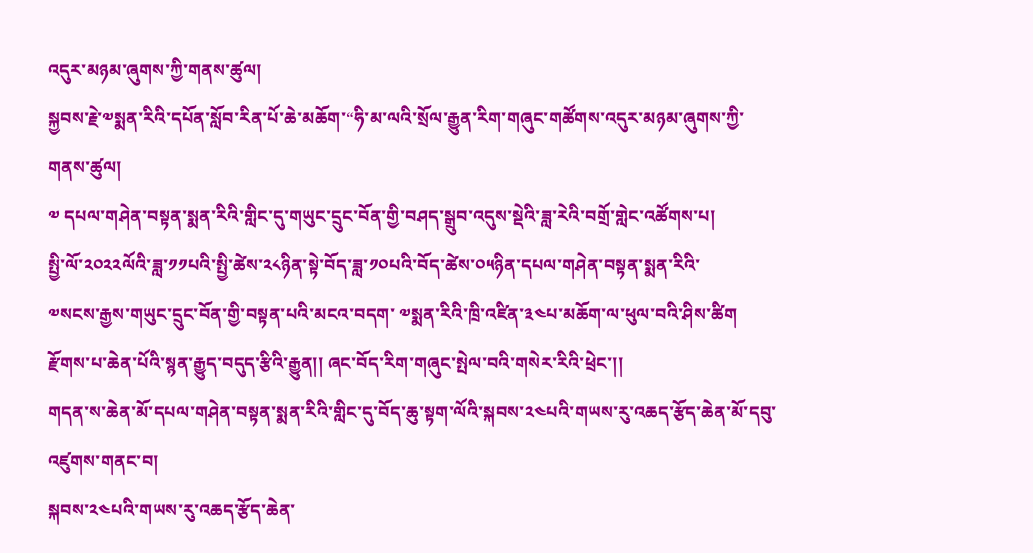འདུར་མཉམ་ཞུགས་ཀྱི་གནས་ཚུལ།
སྐྱབས་རྗེ་༧སྨན་རིའི་དཔོན་སློབ་རིན་པོ་ཆེ་མཆོག་“ཧི་མ་ལའི་སྲོལ་རྒྱུན་རིག་གཞུང་གཚོགས་འདུར་མཉམ་ཞུགས་ཀྱི་གནས་ཚུལ།
༧ དཔལ་གཤེན་བསྟན་སྨན་རིའི་གླིང་དུ་གཡུང་དྲུང་བོན་གྱི་བཤད་སྒྲུབ་འདུས་སྡེའི་ཟླ་རེའི་བགྲོ་གླེང་འཚོགས་པ།
སྤྱི་ལོ་༢༠༢༢ལོའི་ཟླ་༡༡པའི་སྤྱི་ཚེས་༢༨ཉིན་སྟེ་བོད་ཟླ་༡༠པའི་བོད་ཚེས་༠༥ཉིན་དཔལ་གཤེན་བསྟན་སྨན་རིའི་
༧སངས་རྒྱས་གཡུང་དྲུང་བོན་གྱི་བསྟན་པའི་མངའ་བདག་ ༧སྨན་རིའི་ཁྲི་འཛིན་༣༤པ་མཆོག་ལ་ཕུལ་བའི་ཤིས་ཚིག
རྫོགས་པ་ཆེན་པོའི་སྙན་རྒྱུད་བདུད་རྩིའི་རྒྱུན།། ཞང་བོད་རིག་གཞུང་སྤེལ་བའི་གསེར་རིའི་ཕྲེང་།།
གདན་ས་ཆེན་མོ་དཔལ་གཤེན་བསྟན་སྨན་རིའི་གླིང་དུ་བོད་ཆུ་སྟག་ལོའི་སྐབས་༢༤པའི་གཡས་རུ་འཆད་རྩོད་ཆེན་མོ་དབུ་འཛུགས་གནང་བ།
སྐབས་༢༤པའི་གཡས་རུ་འཆད་རྩོད་ཆེན་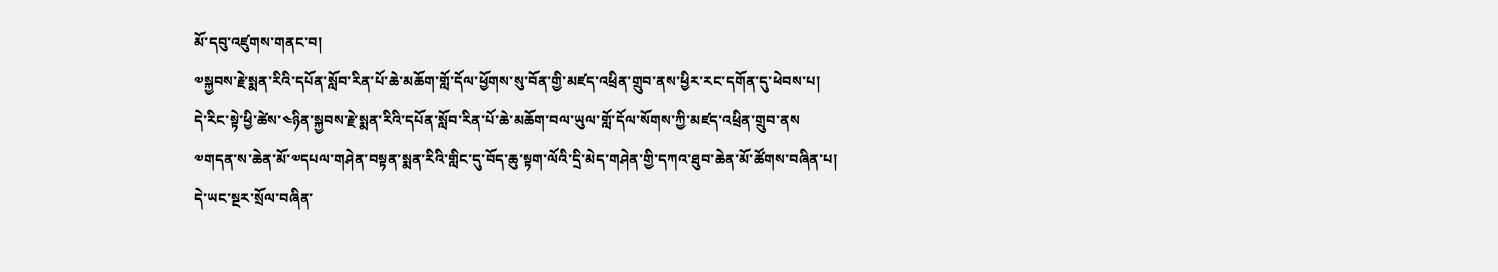མོ་དབུ་འཛུགས་གནང་བ།
༧སྐྱབས་རྗེ་སྨན་རིའི་དཔོན་སློབ་རིན་པོ་ཆེ་མཆོག་གློ་དོལ་ཕྱོགས་སུ་བོན་གྱི་མཛད་འཕྲིན་གྲུབ་ནས་ཕྱིར་རང་དགོན་དུ་ཕེབས་པ།
དེ་རིང་སྟེ་ཕྱི་ཚེས་༤ཉིན་སྐྱབས་རྗེ་སྨན་རིའི་དཔོན་སློབ་རིན་པོ་ཆེ་མཆོག་བལ་ཡུལ་གློ་དོལ་སོགས་ཀྱི་མཛད་འཕྲིན་གྲུབ་ནས
༧གདན་ས་ཆེན་མོ་༧དཔལ་གཤེན་བསྟན་སྨན་རིའི་གླིང་དུ་བོད་ཆུ་སྟག་ལོའི་དྲི་མེད་གཤེན་གྱི་དཀའ་ཐུབ་ཆེན་མོ་ཚོགས་བཞིན་པ།
དེ་ཡང་སྔར་སྲོལ་བཞིན་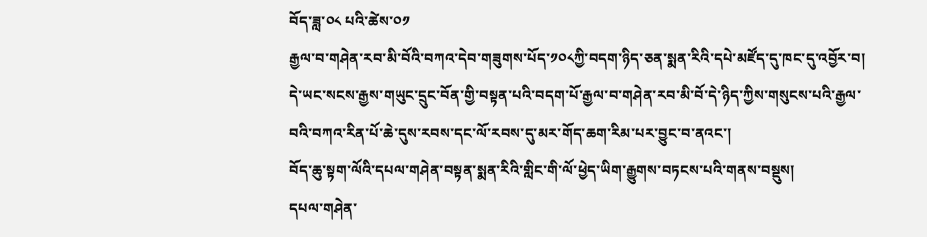བོད་ཟླ་༠༨ པའི་ཚེས་༠༡
རྒྱལ་བ་གཤེན་རབ་མི་བོའི་བཀའ་དེབ་གཟུགས་པོད་༡༠༨ཀྱི་བདག་ཉིད་ཅན་སྨན་རིའི་དཔེ་མཛོད་དུ་ཁང་དུ་འབྱོར་བ།
དེ་ཡང་སངས་རྒྱས་གཡུང་དྲུང་བོན་གྱི་བསྟན་པའི་བདག་པོ་རྒྱལ་བ་གཤེན་རབ་མི་བོ་དེ་ཉིད་ཀྱིས་གསུངས་པའི་རྒྱལ་བའི་བཀའ་རིན་པོ་ཆེ་དུས་རབས་དང་ལོ་རབས་དུ་མར་གོད་ཆག་རིམ་པར་བྱུང་བ་ནའང་།
བོད་ཆུ་སྟག་ལོའི་དཔལ་གཤེན་བསྟན་སྨན་རིའི་གླིང་གི་ལོ་ཕྱེད་ཡིག་རྒྱུགས་བཏངས་པའི་གནས་བསྡུས།
དཔལ་གཤེན་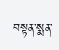བསྟན་སྨན་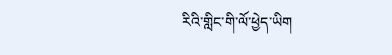རིའི་གླིང་གི་ལོ་ཕྱེད་ཡིག